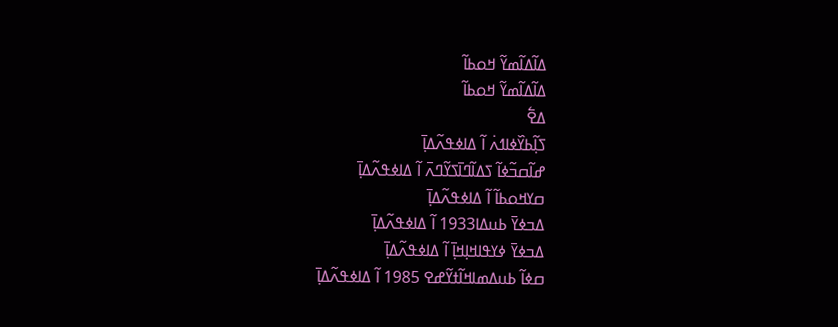ߡߊ߬ߡߊ߬ߘߌ߬ ߞߋߕߊ߬
ߡߊ߬ߡߊ߬ߘߌ߬ ߞߋߕߊ߬
ߡߐ߱
ߖߊ߲߬ߕߌ߰ߦߊߗߍ߭ ߊ߬ ߡߊߦߟߍ߬ߡߊ߲߫
ߝߊ߬ߛߏ߬ߦߊ߬ ߖߡߊ߬ߣߊ߫ߖߌ߬ߣߍ߫ ߊ߬ ߡߊߦߟߍ߬ߡߊ߲߫
ߛߌߞߋߕߊ߬ ߊ߬ ߡߊߦߟߍ߬ߡߊ߲߫
ߡߏߦߌ߫ ߕߎߡߊ1933 ߊ߬ ߡߊߦߟߍ߬ߡߊ߲߫
ߡߏߦߌ߫ ߦߌߟߊߞߊ߲ߞߊ߲߫ ߊ߬ ߡߊߦߟߍ߬ߡߊ߲߫
ߛߦߊ߬ ߕߎߡߘߊߞߊ߬ߙߌ߬ߝߐ 1985 ߊ߬ ߡߊߦߟߍ߬ߡߊ߲߫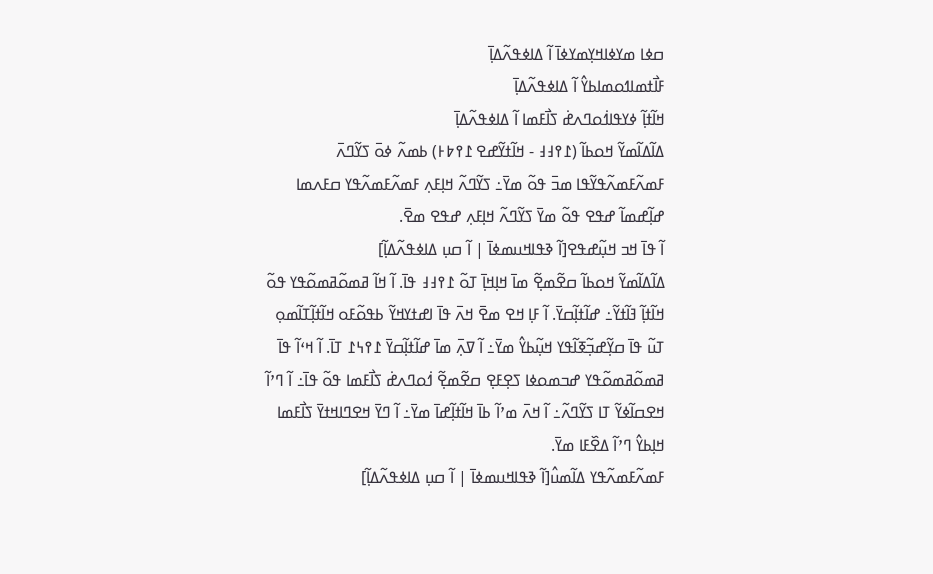ߛߦߊ ߘߌߦߊߞߌ߲ߘߌߦߊ߫ ߊ߬ ߡߊߦߟߍ߬ߡߊ߲߫
ߓߊ߯ߙߘߊߗߋߘߊߕߌ߮ ߊ߬ ߡߊߦߟߍ߬ߡߊ߲߫
ߞߊ߬ߙߊ߲߬ ߦߌߟߊߗ߭ߋߣߍߝ߭ ߖߊ߯ߓߘߊ ߊ߬ ߡߊߦߟߍ߬ߡߊ߲߫
ߡߊ߬ߡߊ߬ߘߌ߬ ߞߋߕߊ߬ (߁߉߃߃ - ߞߊ߬ߙߌ߬ߝߐ ߁߉߈߅) ߕߘߍ߬ ߦߋ߫ ߖߌ߬ߣߍ߫ ߓߘߍ߬ߓߘߍ߬ߟߌ߬ߟߊ ߘߏ߫ ߟߋ߬ ߘߌ߫߸ ߖߌ߬ߣߍ߬ ߞߊ߲ߓߍ߲ ߓߘߍ߬ߓߘߍ߬ߟߌ ߛߓߍߘߊ ߝߊ߲߬ߝߘߊ߬ ߝߟߐ ߟߋ߬ ߘߌ߫ ߖߌ߬ߣߍ߬ ߞߊ߲ߓߍ߲ ߝߟߐ ߘߐ߫.
ߊ߬ ߟߊ߫ ߞߏ ߞߎ߲߬ߝߟߐ[ߊ߬ ߢߟߊߞߎߘߦߊ߫ | ߊ߬ ߛߎ߲ ߡߊߦߟߍ߬ߡߊ߲߬]
ߡߊ߬ߡߊ߬ߘߌ߬ ߞߋߕߊ߬ ߛߐ߬ߘߐ߲߬ ߘߊ߫ ߞߊ߲ߞߊ߲߫ ߠߋ߬ ߁߉߃߃ ߟߊ߫. ߊ߬ ߞߊ߬ ߥߘߋ߬ߥߘߋ߬ߟߌ ߟߋ߬ ߞߊ߬ߙߊ߲߬ ߔߊ߬ߙߌ߬߸ ߝߊ߬ߙߊ߲߬ߛߌ߫. ߊ߬ ߓߊ߲ ߞߐ ߘߐ߫ ߞߍ߫ ߟߊ߫ ߊߝߙߌߞߌ߬ ߕߟߋ߬ߓߋ ߞߊ߬ߙߊ߲߬ߠߊ߬ߘߋ߲ ߠߎ߬ ߟߊ߫ ߛߌ߲߬ߝߏ߲߬ߧߊ߬ߟߌ ߞߎ߲߬ߕߌ߮ ߘߌ߫߸ ߊ߬ ߜߍ߲߫ ߘߊ߫ ߝߊ߬ߙߊ߲߬ߛߌ߫ ߁߉߆߁ ߠߊ߫. ߊ߬ ߞߵߊ߬ ߟߊ߫ ߥߘߋ߬ߥߘߋ߬ߟߌ ߝߏߘߋߦߊ ߖߐ߲ߓߐ߲ ߛߐ߬ߘߐ߲߬ ߗ߭ߋߣߍߝ߭ ߖߊ߯ߓߘߊ ߟߋ߬ ߟߊ߫߸ ߊ߬ ߣߴߊ߬ ߞߐߛߊ߬ߦߌ߬ ߠߊ ߖߌ߬ߣߍ߬߸ ߊ߬ ߞߍ߫ ߘߴߊ߬ ߕߊ߫ ߞߊ߬ߙߊ߲߬ߝߊ߫ ߘߌ߫߸ ߊ߬ ߣߌ߫ ߞߐߣߊߞߙߌ߫ ߖߊ߯ߓߘߊ ߞߊ߲ߕߌ߮ ߣߴߊ߬ ߡߐ߰ߓߊ ߘߌ߫.
ߓߘߍ߬ߓߘߍ߬ߟߌ ߡߊ߬ߘߎ߮[ߊ߬ ߢߟߊߞߎߘߦߊ߫ | ߊ߬ ߛߎ߲ ߡߊߦߟߍ߬ߡߊ߲߬]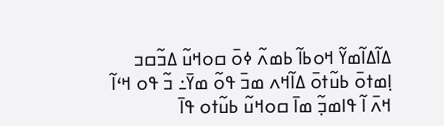ߡߊ߬ߡߊ߬ߘߌ߬ ߞߋߕߊ߬ ߕߘߍ߬ ߦߋ߫ ߛߋߞߎ߬ ߡߏ߬ߛߏ ߊ߲ߘߙߋ߫ ߕߎ߬ߙߋ߫ ߡߊ߬ߞߍ ߘߏ߫ ߟߋ߬ ߘߌ߫߸ ߏ߬ ߟߋ ߞߵߊ߬ ߞߍ߫ ߊ߬ ߟߊߘߏ߲߬ ߘߊ߫ ߛߋߞߎ߬ ߕߎ߬ߙߋ ߟߊ߫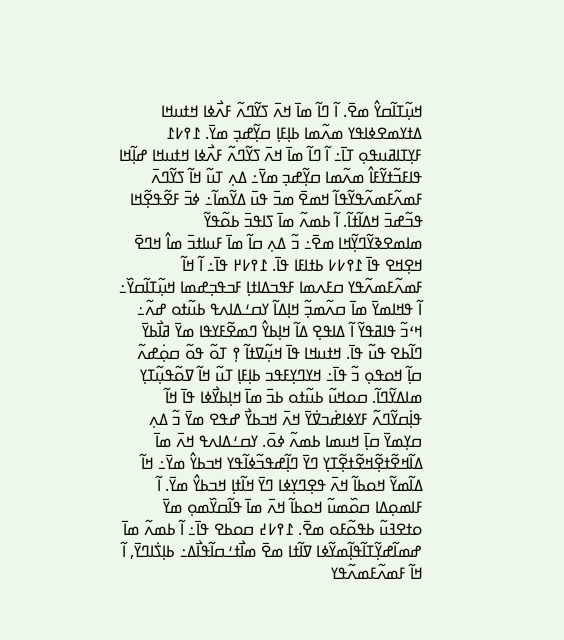ߞߎ߲߬ߠߊ߬ߛߌ߮ ߘߐ߫. ߊ߬ ߣߊ߬ ߘߊ߫ ߞߍ߫ ߖߌ߬ߣߍ߬ ߓߍ߯ߦߊ ߞߙߎߞߊ ߡߙߌߘߐߦߊߟߌ ߘߍ߬ߘߊ ߕߊ߲ߓߊ߲ ߛߌ߲߬ߝߏ߲ ߘߌ߫. ߁߉߇߁ ߓߌ߲ߠߊߥߎߟߋ߲ ߠߊ߫߸ ߊ߬ ߣߊ߬ ߘߊ߫ ߞߍ߫ ߖߌ߬ߣߍ߬ ߓߍ߯ߦߊ ߞߙߎߞߊ ߝߊ߲߬ߞߊ ߟߊߓߏ߬ߙߌ߬ߓߊ߮ ߘߍ߬ߘߊ ߛߌ߲߬ߝߏ߲ ߘߌ߫߸ ߡߍ߲ ߠߎ߬ ߞߊ߬ ߖߌ߬ߣߍ߫ ߓߘߍ߬ߓߘߍ߬ߟߌ߬ߟߊ߬ ߞߘߐ߫ ߘߏ߫ ߟߎ߫ ߡߌ߬ߘߊ߬߸ ߦߏ߫ ߓߐ߬ߟߐ߲߬ߞߊ ߟߏ߬ߝߏ߫ ߞߡߊ߬ߙߊ߬. ߊ߬ ߕߘߍ߬ ߘߊ߫ ߖߊߟߏ߫ ߕߋ߬ߟߌ߬ ߘߊߘߐߢߌ߬ߣߌ߲߬ߞߊ ߘߐ߫߸ ߏ߬ ߡߍ߲ ߛߊ߬ ߘߊ߫ ߓߎߊߙߏ߫ ߘߊ߮ ߞߣߐ߫ ߞߐ߲ߞߐ ߟߊ߫ ߁߉߇߇ ߕߙߊߓߊ ߟߊ߫. ߁߉߇߂ ߟߊ߫߸ ߊ߬ ߞߊ߬ ߓߘߍ߬ߓߘߍ߬ߟߌ ߛߓߍߘߊ ߓߟߏߡߊߙߊ߲ ߓߏߟߏ߲ߝߘߊ ߞߎ߲߬ߠߊ߬ߛߌ߰߸ ߊ߬ ߟߞߊߘߌ߫ ߘߊ߫ ߛߍ߬ߘߏ߲߬ ߞߊ߲ߡߊ߬ ߌߛߑߡߊߍߟ ߕߎ߬ߙߋ ߝߍ߬߸ ߞߵߏ߬ ߟߊߥߟߌ߬ ߊ߬ ߡߊߟߐ߲ ߡߊ߬ ߞߊ߲ߕߌ߮ ߣߘߐ߬ߓߌߟߊ ߘߌ߫ ߥߊ߯ߕߌ߫ ߣߊ߬ߕߐ ߟߎ߬ ߟߊ߫. ߞߙߎߞߊ ߟߊ߫ ߞߎ߲߬ߜߙߊ߬ ߉߲ ߠߋ߬ ߟߋ߬ ߛߋ߲߭ߝߍ߬ ߛߊ߲߬ ߞߋߟߋ߲ ߏ߬ ߟߊ߫߸ ߞߌߣߌ߲ߓߟߏ ߕߊ߲ߓߊ߲ ߠߎ߬ ߞߊ߬ ߜߋ߬ߟߎ߲߬ߠߌ߲ ߘߊߡߌ߬ߣߊ߬. ߛߋߞߎ߬ ߕߎ߬ߙߋ ߕߏ߫ ߘߊ߫ ߞߊ߲ߕߌ߯ߦߊ ߟߊ߫ ߞߊ߬ ߟߊ߲߭ߛߌ߬ߣߍ߬ ߓߌߦߊߝ߭ߏߜ߭ߌ߫ ߞߍ߫ ߞߏߕߌ߯ ߝߟߐ ߘߌ߫ ߏ߬ ߡߍ߲ ߛߌ߲ߘߌ߫ ߛߊ߲߫ ߞߎߘߊ ߕߘߍ߬ ߦߋ߫. ߌߛߑߡߊߍߟ ߞߍ߫ ߘߊ߫ ߡߊ߬ߞߐ߬ߙߐ߲߬ߞߐ߬ߙߐ߲߬ߠߌ߲ ߣߌ߫ ߣߊ߲߬ߝߟߏ߬ߦߊ߬ߟߌ ߞߏߕߌ߮ ߘߌ߫߸ ߞߊ߬ ߡߊ߬ߘߌ߬ ߞߋߕߊ߬ ߞߍ߫ ߟߐ߲ߣߌ߲ߦߊ ߣߌ߫ ߞߊ߬ߙߊ߲ ߞߏߕߌ߮ ߘߌ߫. ߊ߬ ߓߊߘߋ߲ߡߊ ߛߋ߰ߘߎ߬ ߞߋߕߊ߬ ߞߍ߫ ߘߊ߫ ߟߊ߬ߛߌ߰ߘߋ߲ ߘߌ߫ ߋߙߐߔߎ߬ ߕߟߋ߬ߓߋ ߘߐ߫. ߁߉߇߄ ߛߋߕߐ ߟߊ߫߸ ߊ߬ ߕߘߍ߬ ߘߊ߫ ߝߘߊ߬ߝߌ߲߬ߠߊ߬ߟߊ߲߬ߘߌ߬ߦߊ ߜߊ߬ߙߊ ߘߐ߫ ߘߊ߯ߙߑߛߊ߬ߟߊ߯ߡ߸ ߕߊ߲ߖ߭ߊߣߌ߫, ߊ߬ ߞߊ߬ ߓߘߍ߬ߓߘߍ߬ߟߌ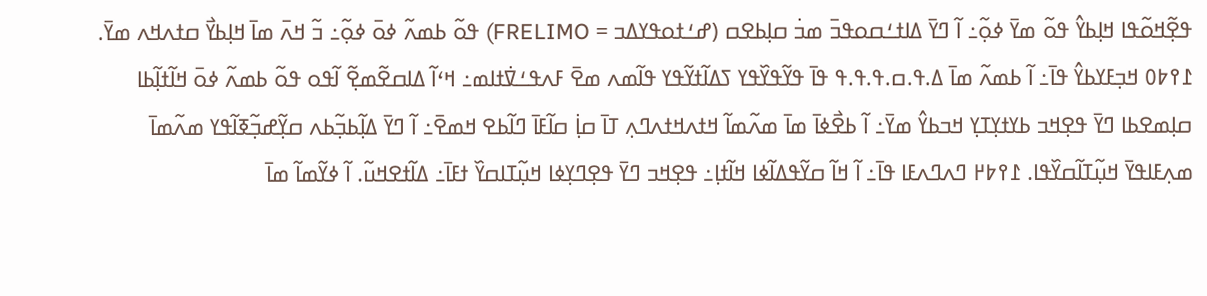ߟߐ߲߬ߞߋ߬ߟߊ ߞߊ߲ߕߌ߮ ߟߋ߬ ߘߌ߫ ߦߋ߲߬߸ ߊ߬ ߣߌ߫ ߡߊߙߑߛߋߟߏ߫ ߘߏ߭ ߛߊ߲ߕߐߛ (ߝߑߙߋߟߌߡߏ = FRELIMO) ߟߋ߬ ߕߘߍ߬ ߦߋ߫ ߦߋ߲߬߸ ߏ߬ ߞߍ߫ ߘߊ߫ ߞߊ߲ߕߌ߯ ߛߙߍߞߍ ߘߌ߫. ߁߉߈߀ ߞߏ߲ߓߌߕߌ߮ ߟߊ߫߸ ߊ߬ ߕߘߍ߬ ߘߊ߫ ߡ.ߟ.ߛ.ߟ.ߟ.ߟ ߟߊ߫ ߟߌ߬ߟߌ߰ߟߌ ߖߡߊ߬ߙߌ߬ߟߌ ߟߊ߬ߘߍ ߘߐ߫ ߓߍߟߑߜ߭ߙߊߘ߸ ߞߵߊ߬ ߡߊߛߐ߬ߘߐ߲߬ ߊ߬ߟߋ ߟߋ߬ ߕߘߍ߬ ߦߋ߫ ߞߊ߬ߙߊ߲߬ߕߊ ߛߊ߲ߘߐߕߊ ߣߌ߫ ߟߐ߲ߞߏ ߕߌߙߌ߲ߠߌ߲ ߞߏߕߌ߮ ߘߌ߫߸ ߊ߬ ߕߐ߯ߦߊ߫ ߘߊ߫ ߘߍ߬ߘߊ߬ ߞߙߍߞߙߍߣߍ߲ ߠߊ߫ ߛߊ߲߭ ߛߊ߬ߓߊ߫ ߣߊ߬ߕߐ ߞߘߐ߫߸ ߊ߬ ߣߌ߫ ߡߊ߲߬ߕߏ߲߬ߕߍ ߛߌ߲߬ߝߏ߲߬ߧߊ߬ߟߌ ߘߍ߬ߘߊ߫ ߘߍ߲ߓߊߟߌ߫ ߞߎ߲߬ߠߊ߬ߛߌ߰ߟߊ. ߁߉߈߂ ߣߍߣߍߓߊ ߟߊ߫߸ ߊ߬ ߞߊ߬ ߛߌ߬ߟߡߊ߬ߦߊ ߞߊ߬ߙߊ߲߸ ߟߐ߲ߞߏ ߣߌ߫ ߟߐ߲ߣߌ߲ߦߊ ߞߎ߲߬ߠߊߛߌ߰ ߙߓߊ߫߸ ߡߊ߬ߙߐߞߎ߬. ߊ߬ ߦߌ߬ߘߊ߬ ߘߊ߫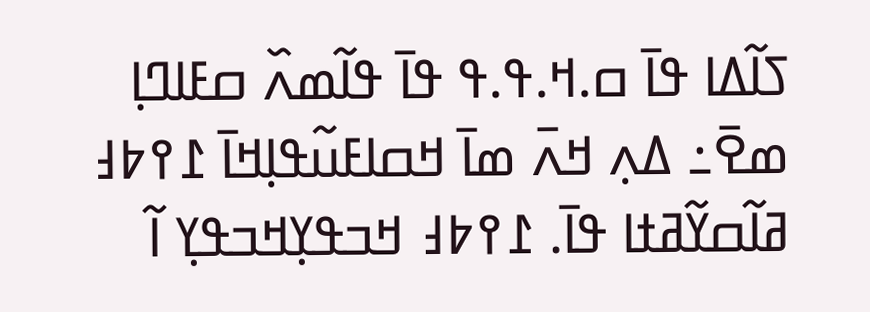ߖߊ߬ߡߊ ߟߊ߫ ߛ.ߞ.ߟ.ߟ ߟߊ߫ ߟߊ߬ߘߍ߰ ߛߓߊߣߊ߲ ߘߐ߫߸ ߡߍ߲ ߞߍ߫ ߘߊ߫ ߞߛߊߓߎ߬ߟߊ߲ߞߊ߫ ߁߉߈߃ ߥߊ߬ߛߌ߬ߥߙߊ ߟߊ߫. ߁߉߈߃ ߞߏߟߌ߲ߞߏߟߌ߲ ߊ߬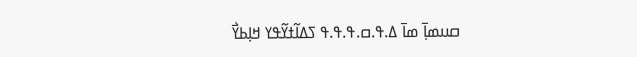ߛߎߘߊ߲߫ ߘߊ߫ ߡ.ߟ.ߛ.ߟ.ߟ.ߟ ߖߡߊ߬ߙߌ߬ߟߌ ߞߊ߲ߕߌ߯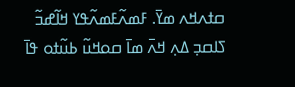ߛߙߍߞߍ ߘߌ߫. ߓߘߍ߬ߓߘߍ߬ߟߌ ߞߊ߬ߝߏ߬ ߖߊߛߏ߲ ߡߍ߲ ߞߍ߫ ߘߊ߫ ߛߋߞߎ߬ ߕߎ߬ߙߋ ߟߊ߫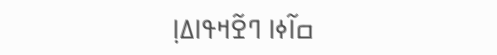ߛߊ߬ߦߊ ߣߐ߬ߞߟߊߡߊ߲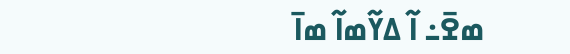ߘߐ߫߸ ߊ߬ ߡߌ߬ߘߊ߬ ߘߊ߫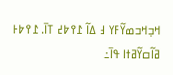ߞߏ߲ߞߏߘߌ߬ߓߌ ߃ ߡߊ߬ ߁߉߈߄ ߠߊ߫. ߁߉߈߅ ߥߊ߬ߛߌ߬ߥߙߊ ߟߊ߫߸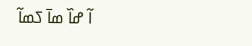ߊ߬ ߝߊ߰ ߘߊ߫ ߖߘߊ߬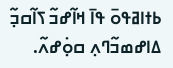ߕߙߊߥߟߋ߫ ߟߊ߫ ߞߊ߬ߝߏ߬ ߖߊ߬ߛߏ߲߬ ߡߊߝߘߏ߬ߣߍ߲ ߛߋ߲߭ߝߍ߬.